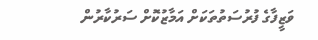ވަޒީފާގެ ފުރުސަތުތަކަށް އަމާޒުކޮށް ސަރުކާރުން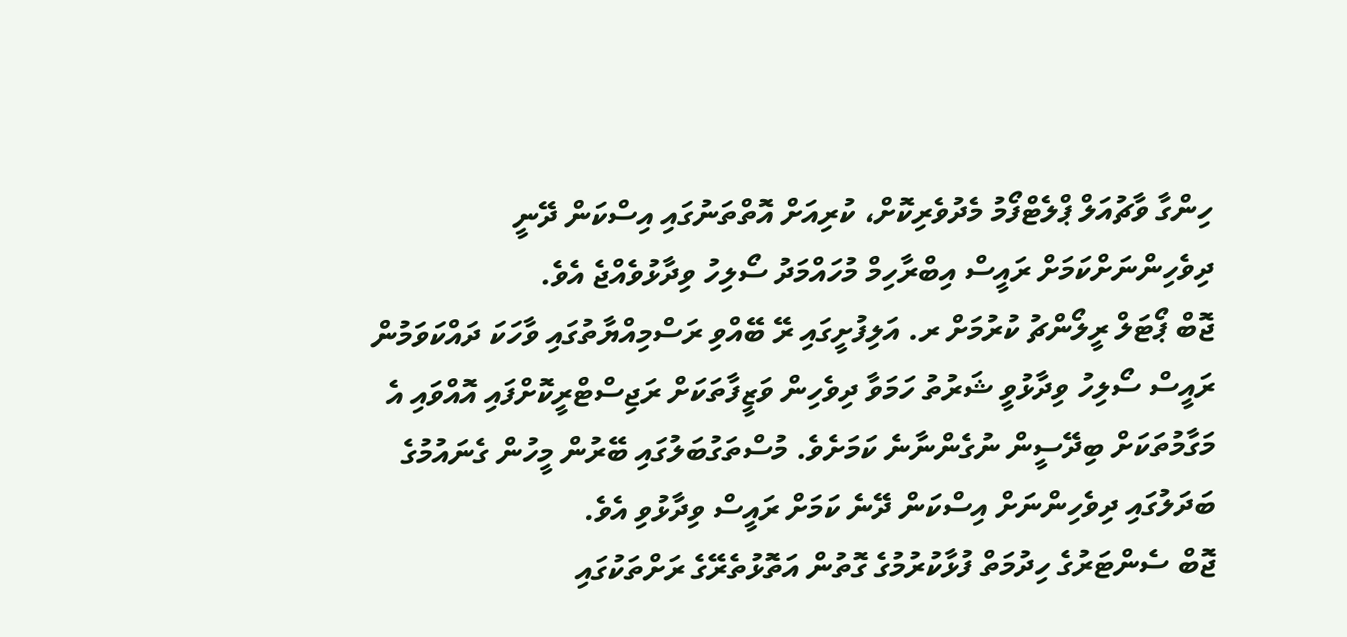ހިންގާ ވާޗުއަލް ޕްލެޓްފޯމު މެދުވެރިކޮށް، ކުރިއަށް އޮތްތަނުގައި އިސްކަން ދޭނީ ދިވެހިންނަށްކަމަށް ރައީސް އިބްރާހިމް މުހައްމަދު ސޯލިހު ވިދާޅުވެއްޖެ އެވެ.
ޖޮބް ޕޯޓަލް ރީލޯންޗު ކުރުމަށް ރ. އަލިފުށީގައި ރޭ ބޭއްވި ރަސްމިއްޔާތުގައި ވާހަކަ ދައްކަވަމުން ރައީސް ސޯލިހު ވިދާޅުވީ ޝަރުތު ހަމަވާ ދިވެހިން ވަޒީފާތަކަށް ރަޖިސްޓްރީކޮށްފައި އޮއްވައި އެ މަގާމުތަކަށް ބިދޭސީން ނުގެންނާނެ ކަމަށެވެ. މުސްތަގުބަލުގައި ބޭރުން މީހުން ގެނައުމުގެ ބަދަލުގައި ދިވެހިންނަށް އިސްކަން ދޭނެ ކަމަށް ރައީސް ވިދާޅުވި އެވެ.
ޖޮބް ސެންޓަރުގެ ހިދުމަތް ފުޅާކުރުމުގެ ގޮތުން އަތޮޅުތެރޭގެ ރަށްތަކުގައި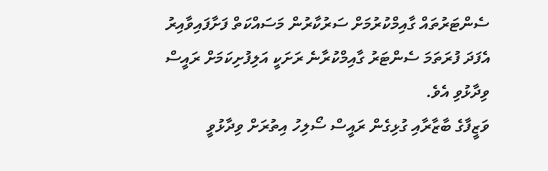ސެންޓަރުތައް ގާއިމްކުރުމަށް ސަރުކާރުން މަސައްކަތް ފަށާފައިވާއިރު އެފަދަ ފުރަތަމަ ސެންޓަރު ގާއިމްކުރާނެ ރަށަކީ އަލިފުށިކަމަށް ރައީސް ވިދާޅުވި އެވެ.
ވަޒީފާގެ ބާޒާރާއި ގުޅިގެން ރައީސް ސޯލިހު އިތުރަށް ވިދާޅުވީ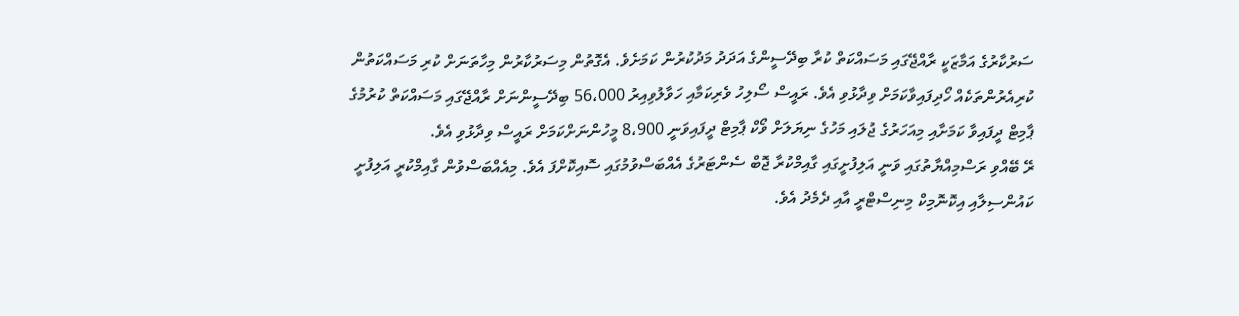ސަރުކާރުގެ އަމާޒަކީ ރާއްޖޭގައި މަސައްކަތް ކުރާ ބިދޭސީންގެ އަދަދު މަދުކުރުން ކަމަށެވެ. އެގޮތުން މިސަރުކާރުން މިހާތަނަށް ކުރި މަސައްކަތުން ކުރިއެރުންތަކެއް ހޯދިފައިވާކަމަށް ވިދާޅުވި އެވެ. ރައީސް ސޯލިހު ވެރިކަމާއި ހަވާލުވިއިރު 56،000 ބިދޭސީންނަށް ރާއްޖޭގައި މަސައްކަތް ކުރުމުގެ ޕާމިޓް ދީފައިވާ ކަމަށާއި މިއަހަރުގެ ޖުލައި މަހުގެ ނިޔަލަށް ވޯކް ޕާމިޓް ދީފައިވަނީ 8،900 މީހުންނަށްކަމަށް ރައީސް ވިދާޅުވި އެވެ.
ރޭ ބޭއްވި ރަސްމިއްޔާތުގައި ވަނީ އަލިފުށީގައި ގާއިމްކުރާ ޖޮބް ސެންޓަރުގެ އެއްބަސްވުމުގައި ސޮއިކޮށްފަ އެވެ. މިއެއްބަސްވުން ގާއިމްކުރީ އަލިފުށީ ކައުންސިލާއި އިކޮނޮމިކް މިނިސްޓްރީ އާއި ދެމެދު އެވެ.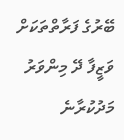ބޭރުގެ ފަރާތްތަކަށް ވަޒީފާ ދޭ މިންވަރު މަދުކުރާނެ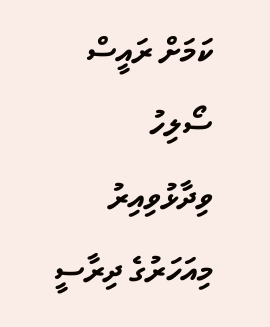ކަމަށް ރައީސް ސޯލިހު ވިދާޅުވިއިރު މިއަހަރުގެ ދިރާސީ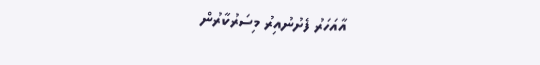އާއަހަރު ފެށުނުއިރު މިސަރުކާރުން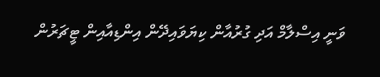ވަނީ އިސްލާމް އަދި ގުރުއާން ކިޔަވައިދޭން އިންޑިއާއިން ޓީޗަރުން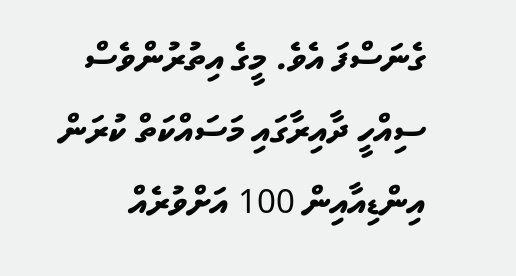ގެނަސްފަ އެވެ. މީގެ އިތުރުންވެސް ސިއްހީ ދާއިރާގައި މަސައްކަތް ކުރަން އިންޑިއާއިން 100 އަށްވުރެއް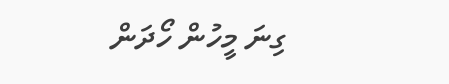ގިނަ މީހުން ހޯދަން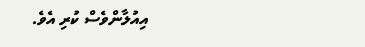އިއުލާންވެސް ކުރި އެވެ.